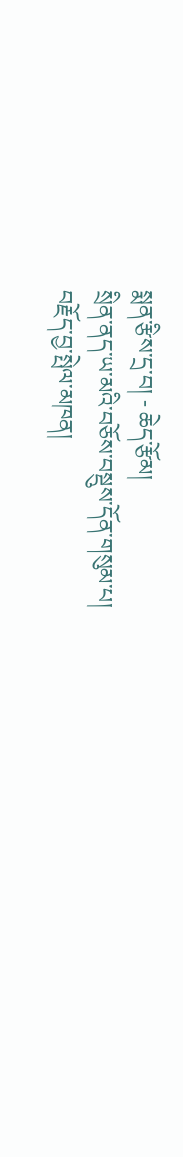སྨན་རྩིས་དྲ་བ། - ཆེད་རྩོམ།
སྲིན་ནད་ཡ་མའི་བཅོས་བསྡུས་དོན་གསུམ་པ།
བརྗོད་བྱ་སྤེལ་མཁན།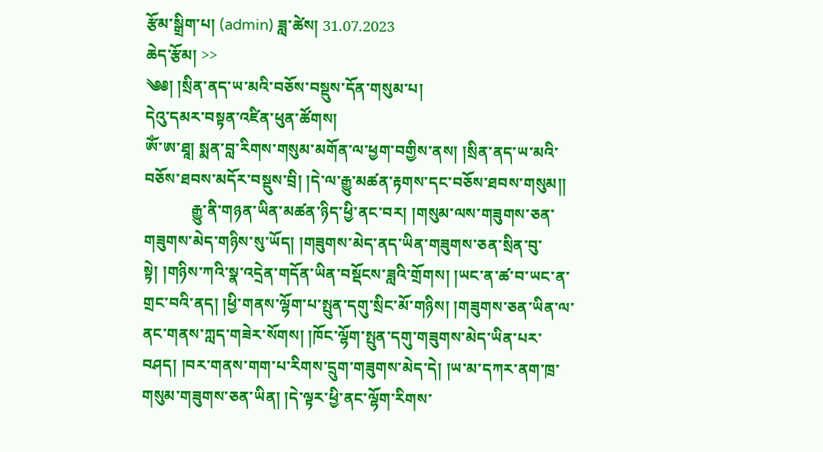རྩོམ་སྒྲིག་པ། (admin) ཟླ་ཚེས། 31.07.2023
ཆེད་རྩོམ། >>
༄༅། །སྲིན་ནད་ཡ་མའི་བཅོས་བསྡུས་དོན་གསུམ་པ།
དེའུ་དམར་བསྟན་འཛིན་ཕུན་ཚོགས།
ཨོཾ་ཨ་ཐཱ། སྨན་བླ་རིགས་གསུམ་མགོན་ལ་ཕྱག་བགྱིས་ནས། །སྲིན་ནད་ཡ་མའི་བཅོས་ཐབས་མདོར་བསྡུས་བྲི། །དེ་ལ་རྒྱུ་མཚན་རྟགས་དང་བཅོས་ཐབས་གསུམ།།
            རྒྱུ་ནི་གཉན་ཡིན་མཚན་ཉིད་ཕྱི་ནང་བར། །གསུམ་ལས་གཟུགས་ཅན་གཟུགས་མེད་གཉིས་སུ་ཡོད། །གཟུགས་མེད་ནད་ཡིན་གཟུགས་ཅན་སྲིན་བུ་སྟེ། །གཉིས་ཀའི་སྣ་འདྲེན་གདོན་ཡིན་བསྡོངས་ཟླའི་གྲོགས། །ཡང་ན་ཚ་བ་ཡང་ན་གྲང་བའི་ནད། །ཕྱི་གནས་ལྷོག་པ་སྤུན་དགུ་སྲིང་མོ་གཉིས། །གཟུགས་ཅན་ཡིན་ལ་ནང་གནས་ཀླད་གཟེར་སོགས། །ཁོང་ལྷོག་སྤུན་དགུ་གཟུགས་མེད་ཡིན་པར་བཤད། །བར་གནས་གག་པ་རིགས་དྲུག་གཟུགས་མེད་དེ། །ཡ་མ་དཀར་ནག་ཁྲ་གསུམ་གཟུགས་ཅན་ཡིན། །དེ་ལྟར་ཕྱི་ནང་ལྷོག་རིགས་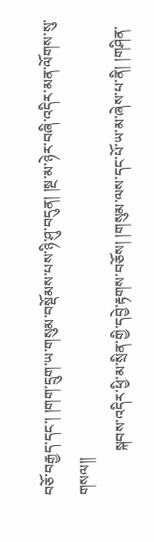བཅོ་བརྒྱད་དང་། །གག་དྲུག་ཡ་གསུམ་བསྡོམས་པས་ཉི་ཤུ་བདུན། །སྔ་མ་ཉེར་བཞི་འདིར་མན་ལོགས་སུ་གསལ།།
            སྐབས་འདིར་ཕྱི་མ་སྲིན་གྱི་དབྱེ་རྟགས་བཅོས། །གསུམ་ལས་དང་པོ་ཡ་མ་ཞེས་པ་ནི། །གཤིན་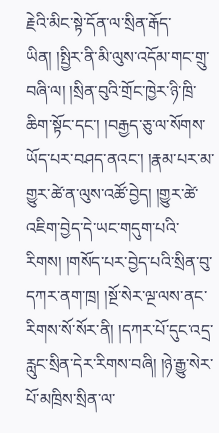རྗེའི་མིང་སྟེ་དོན་ལ་སྲིན་རྒོད་ཡིན། །སྤྱིར་ནི་མི་ལུས་འདོམ་གང་གྲུ་བཞི་ལ། །སྲིན་བུའི་གྲོང་ཁྱེར་ཉི་ཁྲི་ཆིག་སྟོང་དང་། །བརྒྱད་ཅུ་ལ་སོགས་ཡོད་པར་བཤད་ནའང་། །རྣམ་པར་མ་གྱུར་ཚེ་ན་ལུས་འཚོ་བྱེད། །གྱུར་ཚེ་འཇིག་བྱེད་དེ་ཡང་གདུག་པའི་རིགས། །གསོད་པར་བྱེད་པའི་སྲིན་བུ་དཀར་ནག་ཁྲ། །སྔོ་སེར་ལྔ་ལས་ནང་རིགས་སོ་སོར་ནི། །དཀར་པོ་དུང་འདྲ་རླུང་སྲིན་དེར་རིགས་བཞི། །ཉེ་རྒྱུ་སེར་པོ་མཁྲིས་སྲིན་ལ་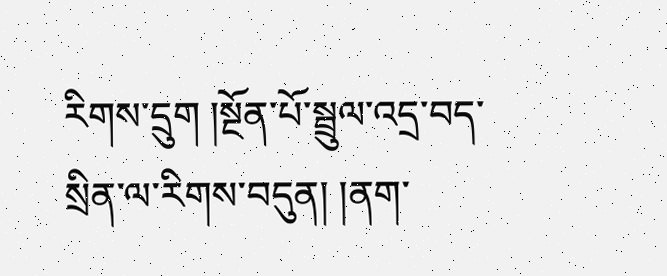རིགས་དྲུག །སྔོན་པོ་སྦྲུལ་འདྲ་བད་སྲིན་ལ་རིགས་བདུན། །ནག་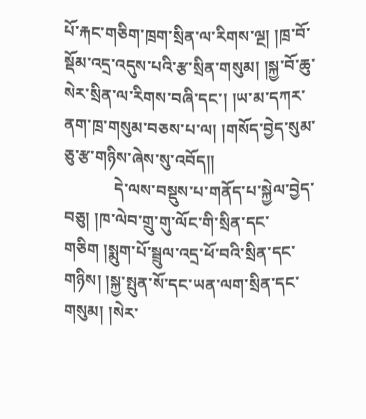པོ་རྐང་གཅིག་ཁྲག་སྲིན་ལ་རིགས་ལྔ། །ཁྲ་བོ་སྡོམ་འདྲ་འདུས་པའི་རྩ་སྲིན་གསུམ། །སྐྱ་བོ་ཆུ་སེར་སྲིན་ལ་རིགས་བཞི་དང་། །ཡ་མ་དཀར་ནག་ཁྲ་གསུམ་བཅས་པ་ལ། །གསོད་བྱེད་སུམ་ཅུ་རྩ་གཉིས་ཞེས་སུ་འབོད།།
            དེ་ལས་བསྡུས་པ་གནོད་པ་སྐྱེལ་བྱེད་བཅུ། །ཁ་ལེབ་གྲུ་གུ་ལོང་གི་སྲིན་དང་གཅིག །སྨུག་པོ་སྦྲུལ་འདྲ་ཕོ་བའི་སྲིན་དང་གཉིས། །སྐྱ་སྤུན་སོ་དང་ཡན་ལག་སྲིན་དང་གསུམ། །སེར་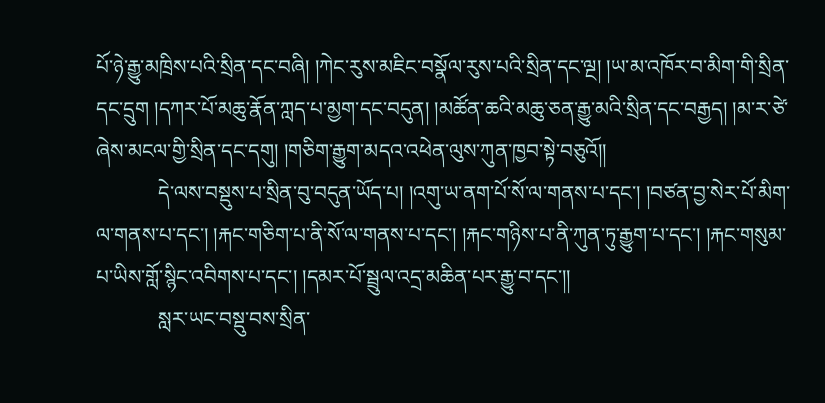པོ་ཉེ་རྒྱུ་མཁྲིས་པའི་སྲིན་དང་བཞི། །ཀེང་རུས་མཇིང་བསྣོལ་རུས་པའི་སྲིན་དང་ལྔ། །ཡ་མ་འཁོར་བ་མིག་གི་སྲིན་དང་དྲུག །དཀར་པོ་མཆུ་རྣོན་ཀླད་པ་མྱག་དང་བདུན། །མཚོན་ཆའི་མཆུ་ཅན་རྒྱུ་མའི་སྲིན་དང་བརྒྱད། །མ་ར་ཙེ་ཞེས་མངལ་གྱི་སྲིན་དང་དགུ། །གཅིག་རྒྱུག་མདའ་འཕེན་ལུས་ཀུན་ཁྱབ་སྟེ་བཅུའོ།།
            དེ་ལས་བསྡུས་པ་སྲིན་བུ་བདུན་ཡོད་པ། །འགུ་ཡ་ནག་པོ་སོ་ལ་གནས་པ་དང་། །བཙན་བྱ་སེར་པོ་མིག་ལ་གནས་པ་དང་། །རྐང་གཅིག་པ་ནི་སོ་ལ་གནས་པ་དང་། །རྐང་གཉིས་པ་ནི་ཀུན་ཏུ་རྒྱུག་པ་དང་། །རྐང་གསུམ་པ་ཡིས་གློ་སྙིང་འབིགས་པ་དང་། །དམར་པོ་སྦྲུལ་འདྲ་མཆིན་པར་རྒྱུ་བ་དང་།།
            སླར་ཡང་བསྡུ་བས་སྲིན་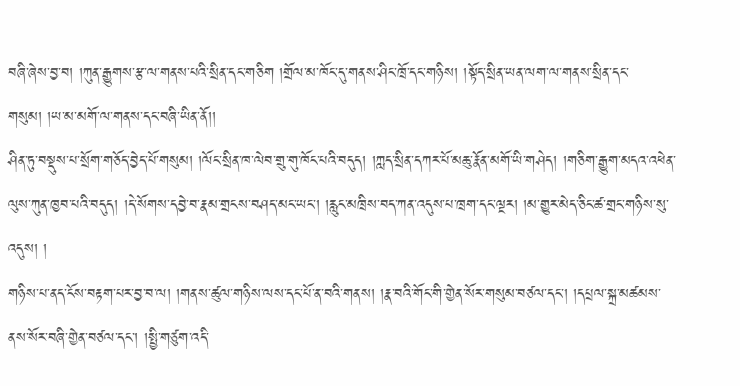བཞི་ཞེས་བྱ་བ། །ཀུན་རྒྱུགས་རྩ་ལ་གནས་པའི་སྲིན་དང་གཅིག །གྲོལ་མ་ཁོང་དུ་གནས་ཤིང་ཁྲོ་དང་གཉིས། །སྟོད་སྲིན་ཡན་ལག་ལ་གནས་སྲིན་དང་གསུམ། །ཡ་མ་མགོ་ལ་གནས་དང་བཞི་ཡིན་ནོ།།
ཤིན་ཏུ་བསྡུས་པ་སྲོག་གཅོད་བྱེད་པོ་གསུམ། །ལོང་སྲིན་ཁ་ལེབ་གྲུ་གུ་ཁོང་པའི་བདུད། །ཀླད་སྲིན་དཀར་པོ་མཆུ་རྣོན་མགོ་ཡི་གཤེད། །གཅིག་རྒྱུག་མདའ་འཕེན་ལུས་ཀུན་ཁྱབ་པའི་བདུད། །དེ་སོགས་དབྱེ་བ་རྣམ་གྲངས་བཤད་མང་ཡང་། །རླུང་མཁྲིས་བད་ཀན་འདུས་པ་ཁྲག་དང་ལྔར། །མ་གྱུར་མེད་ཅིང་ཚ་གྲང་གཉིས་སུ་འདུས། །
གཉིས་པ་ནད་ངོས་བརྟག་པར་བྱ་བ་ལ། །གནས་ཚུལ་གཉིས་ལས་དང་པོ་ན་བའི་གནས། །རྣ་བའི་གོང་གི་གྱེན་སོར་གསུམ་བཙལ་དང་། །དཔྲལ་སྐྲ་མཚམས་ནས་སོར་བཞི་གྱེན་བཙལ་དང་། །སྤྱི་གཙུག་འདི་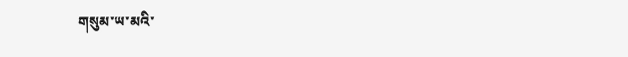གསུམ་ཡ་མའི་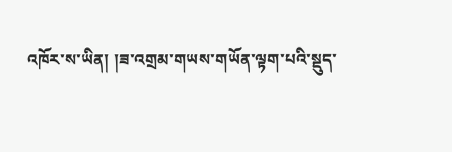འཁོར་ས་ཡིན། །ཟ་འགྲམ་གཡས་གཡོན་ལྟག་པའི་སྡུད་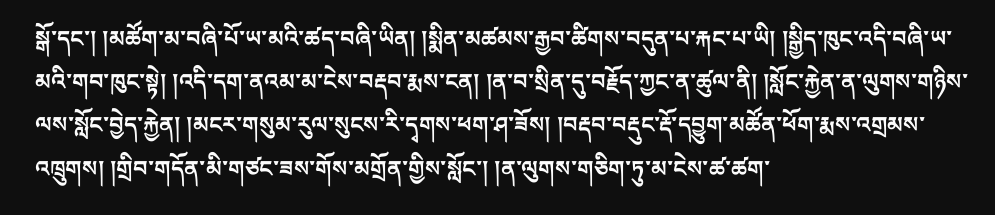སྒོ་དང་། །མཚོག་མ་བཞི་པོ་ཡ་མའི་ཚད་བཞི་ཡིན། །སྨིན་མཚམས་རྒྱབ་ཚིགས་བདུན་པ་རྐང་པ་ཡི། །སྒྱིད་ཁུང་འདི་བཞི་ཡ་མའི་གབ་ཁུང་སྟེ། །འདི་དག་ནའམ་མ་ངེས་བརྡབ་རྨས་ངན། །ན་བ་སྲིན་དུ་བརྗོད་ཀྱང་ན་ཚུལ་ནི། །སློང་རྐྱེན་ན་ལུགས་གཉིས་ལས་སློང་བྱེད་རྐྱེན། །མངར་གསུམ་རུལ་སུངས་རི་དྭགས་ཕག་ཤ་ཟོས། །བརྡབ་བརྡུང་རྡོ་དབྱུག་མཚོན་ཕོག་རྨས་འགྲམས་འཁྲུགས། །གྲིབ་གདོན་མི་གཙང་ཟས་གོས་མགྲོན་གྱིས་སློང་། །ན་ལུགས་གཅིག་ཏུ་མ་ངེས་ཚ་ཚག་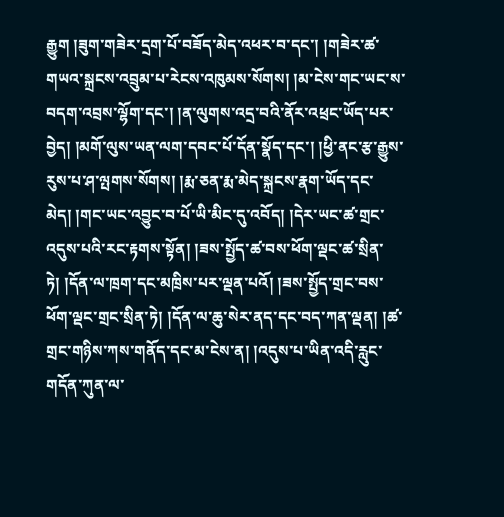རྒྱུག །ཟུག་གཟེར་དྲག་པོ་བཟོད་མེད་འཕར་བ་དང་། །གཟེར་ཚ་གཡའ་སྐྲངས་འབྲུམ་པ་རེངས་འཁུམས་སོགས། །མ་ངེས་གང་ཡང་ས་བདག་འབྲས་ལྷོག་དང་། །ན་ལུགས་འདྲ་བའི་ནོར་འཕྲང་ཡོད་པར་བྱེད། །མགོ་ལུས་ཡན་ལག་དབང་པོ་དོན་སྣོད་དང་། །ཕྱི་ནང་རྩ་རྒྱུས་རུས་པ་ཤ་ལྤགས་སོགས། །རྨ་ཅན་རྨ་མེད་སྐྲངས་རྣག་ཡོད་དང་མེད། །གང་ཡང་འབྱུང་བ་པོ་ཡི་མིང་དུ་འབོད། །དེར་ཡང་ཚ་གྲང་འདུས་པའི་རང་རྟགས་སྟོན། །ཟས་སྤྱོད་ཚ་བས་ཕོག་ལྡང་ཚ་སྲིན་ཏེ། །དོན་ལ་ཁྲག་དང་མཁྲིས་པར་ལྡན་པའོ། །ཟས་སྤྱོད་གྲང་བས་ཕོག་ལྡང་གྲང་སྲིན་ཏེ། །དོན་ལ་ཆུ་སེར་ནད་དང་བད་ཀན་ལྡན། །ཚ་གྲང་གཉིས་ཀས་གནོད་དང་མ་ངེས་ན། །འདུས་པ་ཡིན་འདི་རླུང་གདོན་ཀུན་ལ་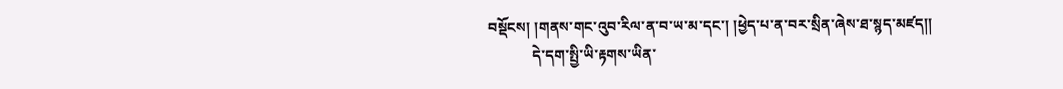བསྡོངས། །གནས་གང་འུབ་རིལ་ན་བ་ཡ་མ་དང་། །ཕྱེད་པ་ན་བར་སྲིན་ཞེས་ཐ་སྙད་མཛད།།
            དེ་དག་སྤྱི་ཡི་རྟགས་ཡིན་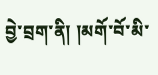བྱེ་བྲག་ནི། །མགོ་བོ་མི་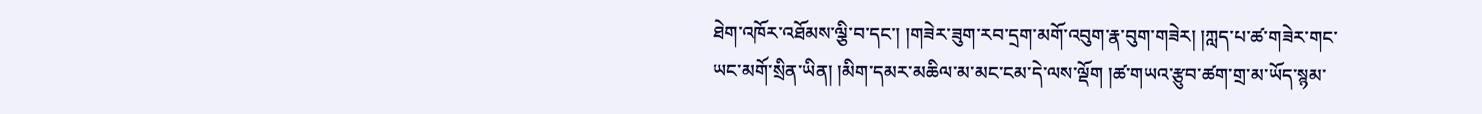ཐེག་འཁོར་འཐོམས་ལྕི་བ་དང་། །གཟེར་ཟུག་རབ་དྲག་མགོ་འབུག་རྣ་བུག་གཟེར། །ཀླད་པ་ཚ་གཟེར་གང་ཡང་མགོ་སྲིན་ཡིན། །མིག་དམར་མཆིལ་མ་མང་ངམ་དེ་ལས་ལྡོག །ཚ་གཡའ་རྩུབ་ཚག་གྲ་མ་ཡོད་སྙམ་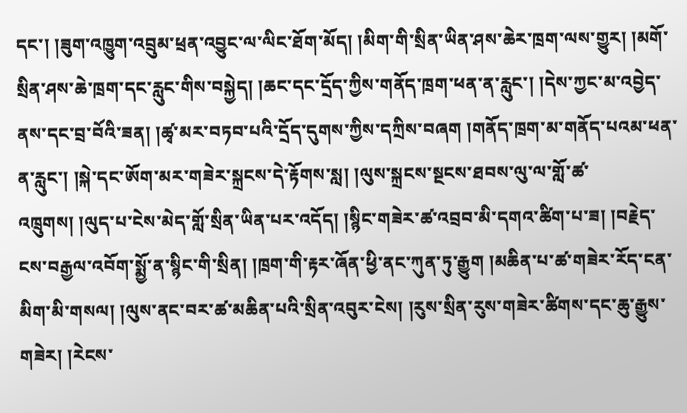དང་། །ཟུག་འཁྱུག་འབྲུམ་ཕྲན་འབྱུང་ལ་ལིང་ཐོག་མོད། །མིག་གི་སྲིན་ཡིན་ཤས་ཆེར་ཁྲག་ལས་གྱུར། །མགོ་སྲིན་ཤས་ཆེ་ཁྲག་དང་རླུང་གིས་བསྐྱེད། །ཆང་དང་དྲོད་ཀྱིས་གནོད་ཁྲག་ཕན་ན་རླུང་། །དེས་ཀྱང་མ་འབྱེད་ནས་དང་བྲ་བོའི་ཟན། །ཚྭ་མར་བཏབ་པའི་དྲོད་དུགས་ཀྱིས་དཀྲིས་བཞག །གནོད་ཁྲག་མ་གནོད་པའམ་ཕན་ན་རླུང་། །སྐེ་དང་ཨོག་མར་གཟེར་སྐྲངས་དེ་རྟོགས་སླ། །ལུས་སྐྲངས་སྔངས་ཐབས་ལུ་ལ་གློ་ཚ་འཁྲུགས། །ལུད་པ་ངེས་མེད་གློ་སྲིན་ཡིན་པར་འདོད། །སྙིང་གཟེར་ཚ་འབྲབ་མི་དགའ་ཚིག་པ་ཟ། །བརྗེད་ངས་བརྒྱལ་འབོག་སྨྱོ་ན་སྙིང་གི་སྲིན། །ཁྲག་གི་རྟར་ཞོན་ཕྱི་ནང་ཀུན་ཏུ་རྒྱུག །མཆིན་པ་ཚ་གཟེར་རོད་ངན་མིག་མི་གསལ། །ལུས་ནང་བར་ཚ་མཆིན་པའི་སྲིན་འབུར་ངེས། །རུས་སྲིན་རུས་གཟེར་ཚིགས་དང་ཆུ་རྒྱུས་གཟེར། །རེངས་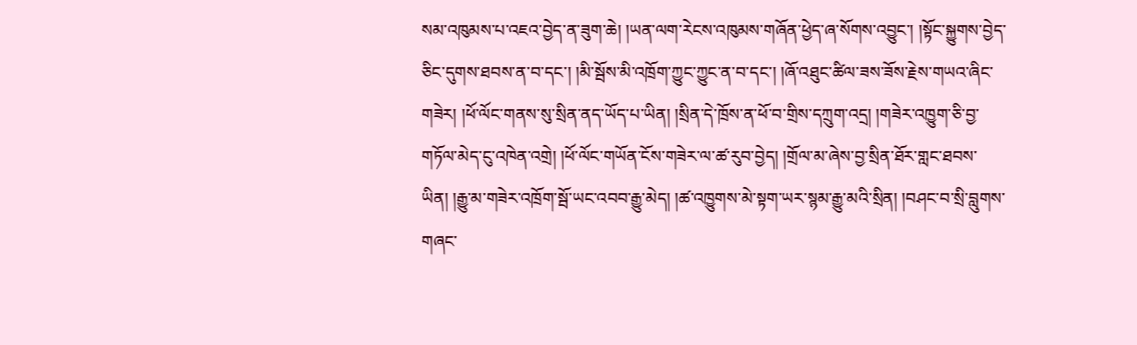སམ་འཁུམས་པ་འཇའ་བྱེད་ན་ཟུག་ཆེ། །ཡན་ལག་རེངས་འཁུམས་གཞོན་ཕྱེད་ཞ་སོགས་འབྱུང་། །སྟོང་སྐྱུགས་བྱེད་ཅིང་དུགས་ཐབས་ན་བ་དང་། །མི་སྦོས་མི་འཁྲོག་ཀྱུང་ཀྱུང་ན་བ་དང་། །ཞོ་འཐུང་ཚིལ་ཟས་ཟོས་རྗེས་གཡའ་ཞིང་གཟེར། །ཕོ་ལོང་གནས་སུ་སྲིན་ནད་ཡོད་པ་ཡིན། །སྲིན་དེ་ཁྲོས་ན་ཕོ་བ་གྲིས་དཀྲུག་འདྲ། །གཟེར་འཁྱུག་ཅི་བྱ་གཏོལ་མེད་ངུ་འཁེན་འགྲེ། །ཕོ་ལོང་གཡོན་ངོས་གཟེར་ལ་ཚ་རུབ་བྱེད། །གྲོལ་མ་ཞེས་བྱ་སྲིན་ཐོར་གླང་ཐབས་ཡིན། །རྒྱུ་མ་གཟེར་འཁྲོག་སྦོ་ཡང་འབབ་རྒྱུ་མེད། །ཚ་འཁྱུགས་མེ་སྟག་ཡར་སྙམ་རྒྱུ་མའི་སྲིན། །བཤང་བ་སྲི་བླུགས་གཞང་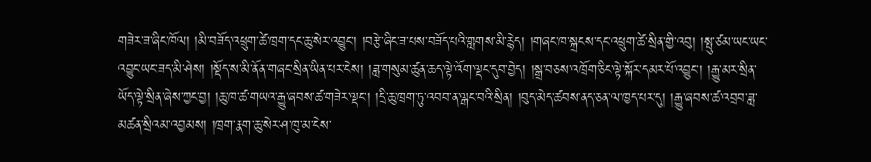གཟེར་ཟ་ཞིང་ཁོལ། །མི་བཟོད་འཕྲུག་ཚེ་ཁྲག་དང་ཆུ་སེར་འབྱུང་། །བརྩེ་ཞིང་ཟ་པས་བཟོད་པའི་གླགས་མི་རྙེད། །གཞང་ཁ་སྐྲངས་དང་འཕྲུག་ཚེ་སྲིན་གྱི་འབུ། །སྤུ་ཙམ་ཡང་ཡང་འབྱུང་ཡང་ཟད་མི་ཤེས། །སྡོད་ས་མི་ནོན་གཞང་སྲིན་ཡིན་པར་ངེས། །ཟླ་གསུམ་ཚུན་ཆད་ལྟེ་འོག་ལྡང་དུབ་བྱེད། །སྒྲ་བཅས་འཁྲོག་ཅིང་ལྟེ་སྐོར་དམར་པོ་འབྱུང་། །རྒྱུ་མར་སྲིན་ཡོད་ལྟེ་སྲིན་ཞེས་ཀྱང་བྱ། །ཆུ་ཁ་ཚ་གཡའ་རྒྱུ་ཞབས་ཚ་གཟེར་ལྡང་། །དྲི་ཆུ་ཁྲག་ཏུ་འབབ་ན་ལྒང་བའི་སྲིན། །བུད་མེད་ཚབས་ནད་ཅན་ལ་ཁྱད་པར་དུ། །རྒྱུ་ཞབས་ཚ་འབྲབ་ཟླ་མཚན་སྲིའམ་འབྱམས། །ཁྲག་རྣག་ཆུ་སེར་ཤ་ཁུ་མ་ངེས་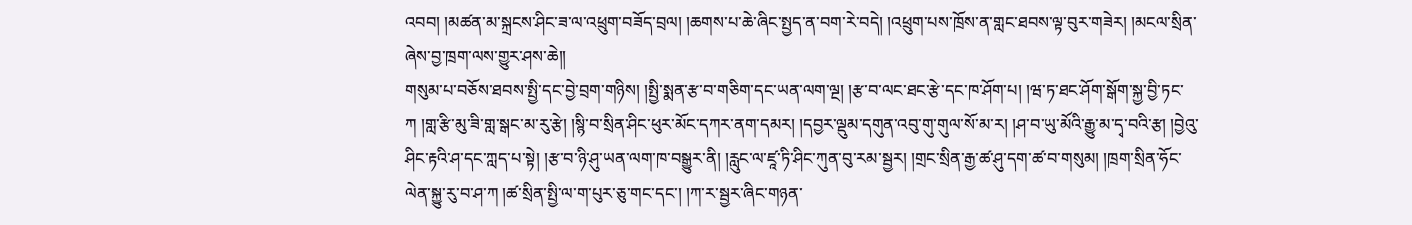འབབ། །མཚན་མ་སྐྲངས་ཤིང་ཟ་ལ་འཕྲུག་བཟོད་བྲལ། །ཆགས་པ་ཆེ་ཞིང་སྤྱད་ན་བག་རེ་བདེ། །འཕྲུག་པས་ཁྲོས་ན་གླང་ཐབས་ལྟ་བུར་གཟེར། །མངལ་སྲིན་ཞེས་བྱ་ཁྲག་ལས་གྱུར་ཤས་ཆེ།།
གསུམ་པ་བཅོས་ཐབས་སྤྱི་དང་བྱེ་བྲག་གཉིས། །སྤྱི་སྨན་རྩ་བ་གཅིག་དང་ཡན་ལག་ལྔ། །རྩ་བ་ལང་ཐང་རྩེ་དང་ཁ་ཤོག་པ། །ཝ་ཏ་ཐང་ཤོག་སྒོག་སྐྱ་བྱི་ཏང་ཀ །གླ་རྩི་མུ་ཟི་གླ་སྒང་མ་རུ་རྩེ། །སྙི་བ་སྲིན་ཤིང་ཕུར་མོང་དཀར་ནག་དམར། །དབྱར་ལྡུམ་དགུན་འབུ་གུ་གུལ་སོ་མ་ར། །ཤ་བ་ཡུ་མོའི་རྒྱུ་མ་དྭ་བའི་རྩ། །བྱེའུ་ཤིང་རྟའི་ཤ་དང་ཀླད་པ་སྟེ། །རྩ་བ་ཉི་ཤུ་ཡན་ལག་ཁ་བསྒྱུར་ནི། །རླུང་ལ་ཛཱ་ཏི་ཤིང་ཀུན་བུ་རམ་སྦྱར། །གྲང་སྲིན་རྒྱ་ཚ་ཤུ་དག་ཚ་བ་གསུམ། །ཁྲག་སྲིན་ཧོང་ལེན་སྐྱུ་རུ་བ་ཤ་ཀ །ཚ་སྲིན་སྤྱི་ལ་ག་པུར་ཅུ་གང་དང་། །ཀ་ར་སྦྱར་ཞིང་གཉན་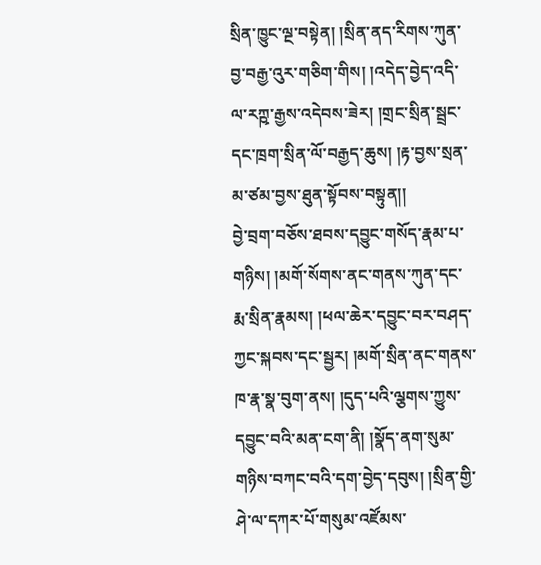སྲིན་ཁྱུང་ལྔ་བསྟེན། །སྲིན་ནད་རིགས་ཀུན་བྱ་བརྒྱ་འུར་གཅིག་གིས། །འདེད་བྱེད་འདི་ལ་རཀྵ་རྒྱས་འདེབས་ཟེར། །གྲང་སྲིན་སྦྲང་དང་ཁྲག་སྲིན་ལོ་བརྒྱད་ཆུས། །རྟ་བྱས་སྲན་མ་ཙམ་བྱས་ཐུན་སྟོབས་བསྟུན།།
བྱེ་བྲག་བཅོས་ཐབས་དབྱུང་གསོད་རྣམ་པ་གཉིས། །མགོ་སོགས་ནང་གནས་ཀུན་དང་རྨ་སྲིན་རྣམས། །ཕལ་ཆེར་དབྱུང་བར་བཤད་ཀྱང་སྐབས་དང་སྦྱར། །མགོ་སྲིན་ནང་གནས་ཁ་རྣ་སྣ་བུག་ནས། །དུད་པའི་ལྕགས་ཀྱུས་དབྱུང་བའི་མན་ངག་ནི། །སྣོད་ནག་སུམ་གཉིས་བཀང་བའི་དག་བྱེད་དབུས། །སྲིན་གྱི་ཤེ་ལ་དཀར་པོ་གསུམ་འཛོམས་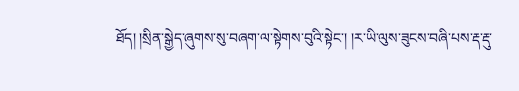ཐོད། །སྲིན་སྒྱེད་ཞུགས་སུ་བཞག་ལ་སྟེགས་བུའི་སྟེང་། །ར་ཡི་ལུས་ཟུངས་བཞི་པས་རྡ་རྡུ་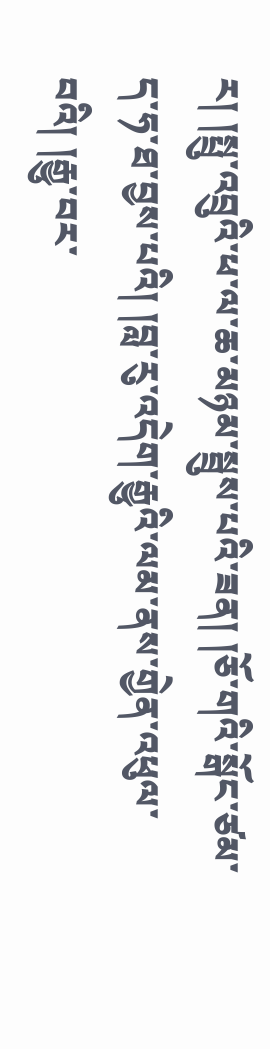ར། །སྤྲུ་འབྲུའི་ཕ་ལ་ཆ་མཉམ་སྦྲུས་པའི་ཟན། །ཅོ་གའི་སྒོང་ཙམ་ད་ཧ་ཐ་བྱས་པའི། །བླ་རུ་འདེག་རྒྱུའི་ལམ་ནས་གྱེན་འཕུལ་བའི། །རྒྱུ་བར་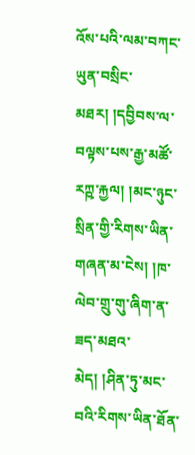འོས་པའི་ལམ་བཀང་ཡུན་བསྲིང་མཐར། །དབྱིབས་ལ་བལྟས་པས་རྒྱ་མཚོ་རཀྵ་རྐྱལ། །མང་ཉུང་སྲིན་གྱི་རིགས་ཡིན་གཞན་མ་ངེས། །ཁ་ལེབ་གྲུ་གུ་ཞིག་ན་ཟད་མཐའ་མེད། །ཤིན་ཏུ་མང་བའི་རིགས་ཡིན་ཐོན་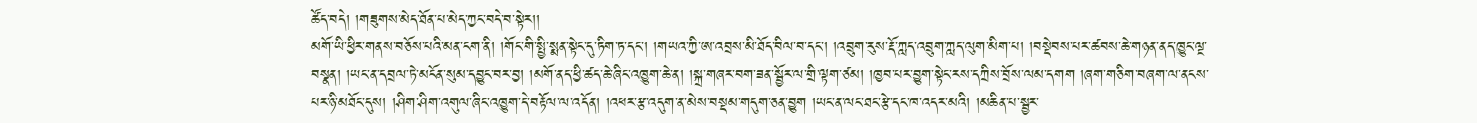ཚོད་བདེ། །གཟུགས་མེད་ཐོན་པ་མེད་ཀྱང་བདེ་བ་སྟེར།།
མགོ་ཡི་ཕྱིར་གནས་བཅོས་པའི་མན་ངག་ནི། །གོང་གི་སྤྱི་སྨན་སྟེང་དུ་ཏིག་ཏ་དང་། །གཡའ་ཀྱི་ཨ་འབྲས་མི་ཐོད་བིལ་བ་དང་། །འབྲུག་རུས་རྡོ་ཀླད་འབྲུག་ཀླད་ལུག་མིག་པ། །བསྡེབས་པར་ཚབས་ཆེ་གཉན་ནད་ཁྱུང་ལྔ་བསྣན། །ཡང་ན་དབྲལ་ཏེ་མངོན་སུམ་དབྱུང་བར་བྱ། །མགོ་ནད་ཕྱི་ཚད་ཆེ་ཞིང་འཁྱུག་ཆེ་ན། །སྐྲ་གཞར་བག་ཟན་སྦྱོར་ལ་གྲི་ལྟག་ཙམ། །ཁྱབ་པར་བྱུག་སྟེང་རས་དཀྲིས་བྲོས་ལམ་དགག །ཞག་གཅིག་བཞག་ལ་ནངས་པར་ཉི་མཐོང་དུས། །ཤིག་ཤིག་འགུལ་ཞིང་འཁྱུག་དེ་བརྟོལ་ལ་འདོན། །འཕར་རྩ་འདུག་ན་མེས་བསྡམ་གདུག་ཅན་བྱུག །ཡང་ན་ལང་ཐང་རྩེ་དང་ཁ་འདར་མའི། །མཆིན་པ་སྦྱར་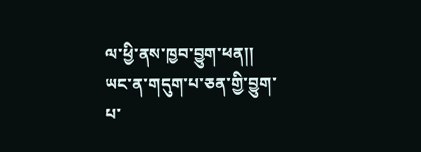ལ་ཕྱི་ནས་ཁྱབ་བྱུག་ཕན།།
ཡང་ན་གདུག་པ་ཅན་གྱི་བྱུག་པ་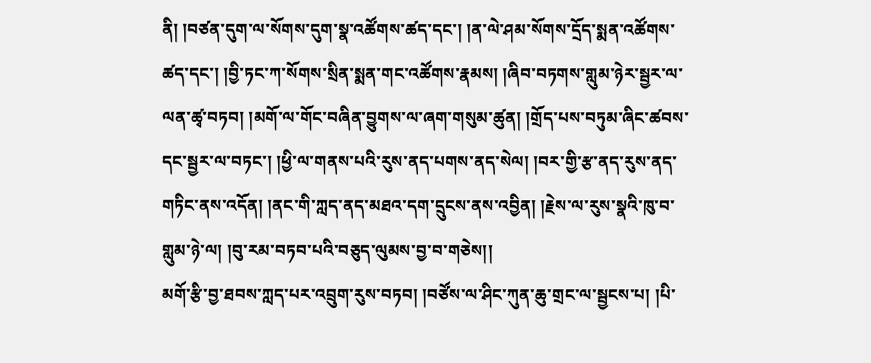ནི། །བཙན་དུག་ལ་སོགས་དུག་སྣ་འཚོགས་ཚད་དང་། །ན་ལེ་ཤམ་སོགས་དྲོད་སྨན་འཚོགས་ཚད་དང་། །བྱི་ཏང་ཀ་སོགས་སྲིན་སྨན་གང་འཚོགས་རྣམས། །ཞིབ་བཏགས་གླུམ་ཉེར་སྦྱར་ལ་ལན་ཚྭ་བཏབ། །མགོ་ལ་གོང་བཞིན་བྱུགས་ལ་ཞག་གསུམ་ཚུན། །གྲོད་པས་བཏུམ་ཞིང་ཚབས་དང་སྦྱར་ལ་བཏང་། །ཕྱི་ལ་གནས་པའི་རུས་ནད་པགས་ནད་སེལ། །བར་གྱི་རྩ་ནད་རུས་ནད་གཏིང་ནས་འདོན། །ནང་གི་ཀླད་ནད་མཐའ་དག་དྲུངས་ནས་འབྱིན། །རྗེས་ལ་རུས་སྣའི་ཁུ་བ་གླུམ་ཉེ་ལ། །བུ་རམ་བཏབ་པའི་བཅུད་ལུམས་བྱ་བ་གཅེས།།
མགོ་རྩི་བྱ་ཐབས་ཀླད་པར་འབྲུག་རུས་བཏབ། །བཙོས་ལ་ཤིང་ཀུན་ཆུ་གྲང་ལ་སྦྱངས་པ། །པི་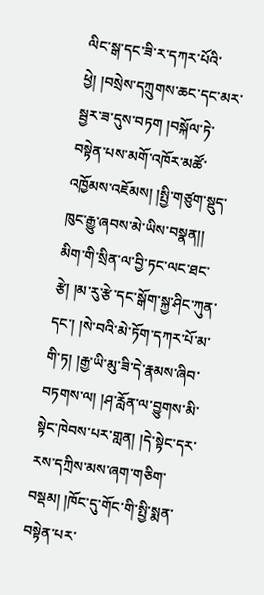ལིང་སྒ་དང་ཟི་ར་དཀར་པོའི་ཕྱེ། །བསྲེས་དཀྲུགས་ཆང་དང་མར་སྦྱར་ཟ་དུས་བཏག །བསྐོལ་ཏེ་བསྟེན་པས་མགོ་འཁོར་མཚོ་འཁྱོམས་འཇོམས། །སྤྱི་གཙུག་སྡུད་ཁུང་རྒྱུ་ཞབས་མེ་ཡིས་བསྣན།།
མིག་གི་སྲིན་ལ་བྱི་ཏང་ལང་ཐང་རྩེ། །མ་རུ་རྩེ་དང་སྒོག་སྐྱ་ཤིང་ཀུན་དང་། །སེ་བའི་མེ་ཏོག་དཀར་པོ་མ་གི་ཏ། །རྒྱ་ཡི་མུ་ཟི་དེ་རྣམས་ཞིབ་བཏགས་ལ། །ཤ་རློན་ལ་བྱུགས་མི་སྟེང་ཁེབས་པར་གླན། །དེ་སྟེང་དར་རས་དཀྲིས་མས་ཞག་གཅིག་བསྡམ། །ཁོང་དུ་གོང་གི་སྤྱི་སྨན་བསྟེན་པར་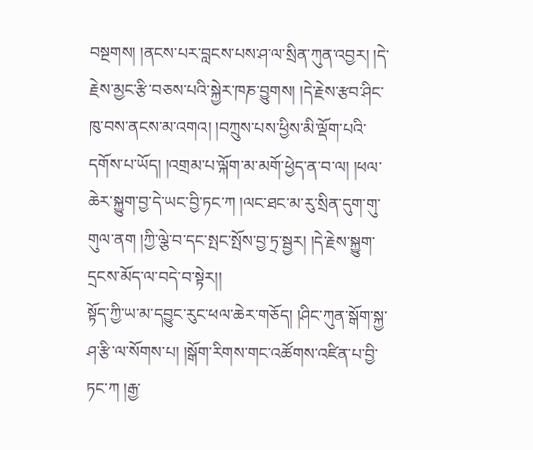བསྔགས། །ནངས་པར་བླངས་པས་ཤ་ལ་སྲིན་ཀུན་འབྱར། །དེ་རྗེས་མྱང་རྩི་བཅས་པའི་སྐྱེར་ཁཎ་བྱུགས། །དེ་རྗེས་རྩབ་ཤིང་ཁུ་བས་ནངས་མ་འགའ། །བཀྲུས་པས་ཕྱིས་མི་ལྡོག་པའི་དགོས་པ་ཡོད། །འགྲམ་པ་ལྐོག་མ་མགོ་ཕྱེད་ན་བ་ལ། །ཕལ་ཆེར་སྐྱུག་བྱ་དེ་ཡང་བྱི་ཏང་ཀ །ལང་ཐང་མ་རུ་སྲིན་དུག་གུ་གུལ་ནག །ཀྱི་ལྕེ་བ་དང་སྤང་སྤོས་བྱ་ཏྲ་སྦྱར། །དེ་རྗེས་སྐྱུག་དྲངས་མོད་ལ་བདེ་བ་སྟེར།།
སྟོད་ཀྱི་ཡ་མ་དབྱུང་རུང་ཕལ་ཆེར་གཅོད། །ཤིང་ཀུན་སྒོག་སྐྱ་ཤ་རྩི་ལ་སོགས་པ། །སྒོག་རིགས་གང་འཚོགས་འཛིན་པ་བྱི་ཏང་ཀ །རྒྱ་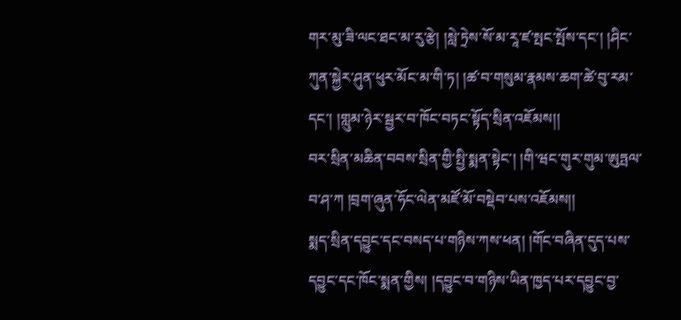གར་མུ་ཟི་ལང་ཐང་མ་རུ་རྩེ། །སླེ་ཏྲེས་སོ་མ་རཱ་ཛ་སྤང་སྤོས་དང་། །ཤིང་ཀུན་སྐྱེར་ཤུན་ཕུར་མོང་མ་གི་ཏ། །ཚ་བ་གསུམ་རྣམས་ཆག་ཚེ་བུ་རམ་དང་། །གླུམ་ཉེར་སྦྱར་བ་ཁོང་བཏང་སྟོད་སྲིན་འཇོམས།།
བར་སྲིན་མཆིན་བབས་སྲིན་གྱི་སྤྱི་སྨན་སྟེང་། །གི་ཝང་གུར་གུམ་ཨུཏྤལ་བ་ཤ་ཀ །བྲག་ཞུན་ཧོང་ལེན་མཛོ་མོ་བསྡེབ་པས་འཇོམས།།
སྨད་སྲིན་དབྱུང་དང་བསད་པ་གཉིས་ཀས་ཕན། །གོང་བཞིན་དུད་པས་དབྱུང་དང་ཁོང་སྨན་གྱིས། །དབྱུང་བ་གཉིས་ཡིན་ཁྱད་པར་དབྱུང་བྱ་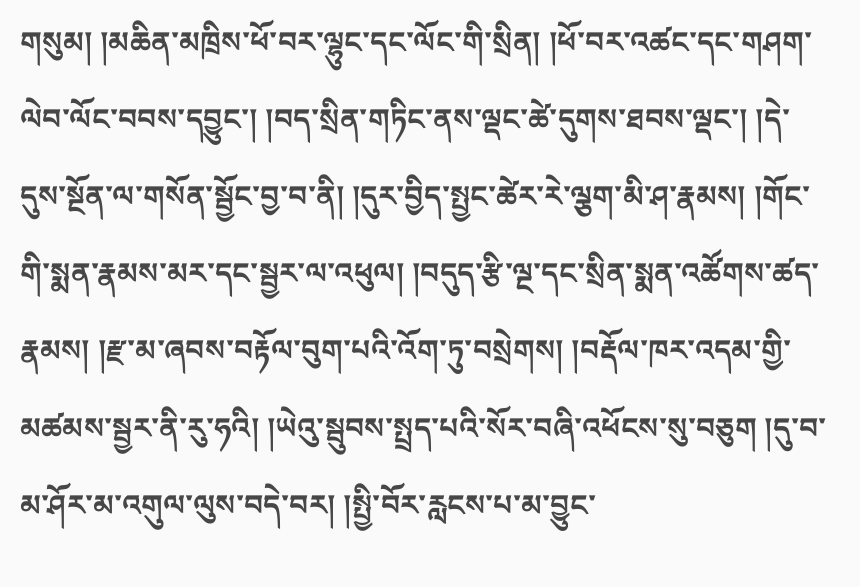གསུམ། །མཆིན་མཁྲིས་ཕོ་བར་ལྷུང་དང་ལོང་གི་སྲིན། །ཕོ་བར་འཚང་དང་གཤག་ལེབ་ལོང་བབས་དབྱུང་། །བད་སྲིན་གཏིང་ནས་ལྡང་ཚེ་དུགས་ཐབས་ལྡང་། །དེ་དུས་སྔོན་ལ་གསོན་སྦྱོང་བྱ་བ་ནི། །དུར་བྱིད་སྤྱང་ཚེར་རེ་ལྕག་མི་ཤ་རྣམས། །གོང་གི་སྨན་རྣམས་མར་དང་སྦྱར་ལ་འཕུལ། །བདུད་རྩི་ལྔ་དང་སྲིན་སྨན་འཚོགས་ཚད་རྣམས། །རྫ་མ་ཞབས་བརྟོལ་བུག་པའི་འོག་ཏུ་བསྲེགས། །བརྡོལ་ཁར་འདམ་གྱི་མཚམས་སྦྱར་ནི་རུ་ཧའི། །ཡེའུ་སྦུབས་སྤྲད་པའི་སོར་བཞི་འཕོངས་སུ་བཅུག །དུ་བ་མ་ཤོར་མ་འགུལ་ལུས་བདེ་བར། །སྤྱི་བོར་རླངས་པ་མ་བྱུང་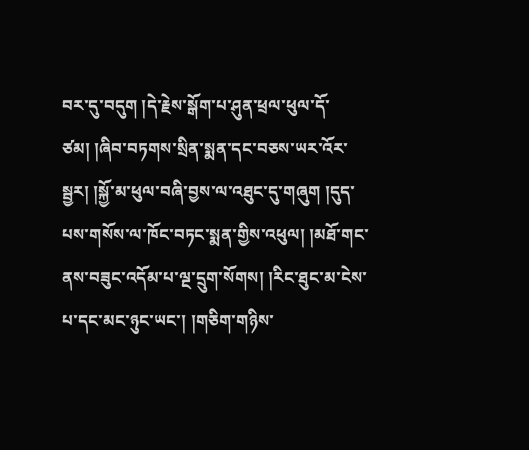བར་དུ་བདུག །དེ་རྗེས་སྒོག་པ་ཤུན་ཕྲལ་ཕུལ་དོ་ཙམ། །ཞིབ་བཏགས་སྲིན་སྨན་དང་བཅས་ཡར་འོར་སྦྱར། །སྐྱོ་མ་ཕུལ་བཞི་བྱས་ལ་འཐུང་དུ་གཞུག །དུད་པས་གསོས་ལ་ཁོང་བཏང་སྨན་གྱིས་འཕུལ། །མཐོ་གང་ནས་བཟུང་འདོམ་པ་ལྔ་དྲུག་སོགས། །རིང་ཐུང་མ་ངེས་པ་དང་མང་ཉུང་ཡང་། །གཅིག་གཉིས་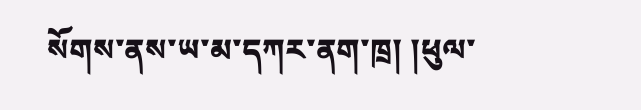སོགས་ནས་ཡ་མ་དཀར་ནག་ཁྲ། །ཕུལ་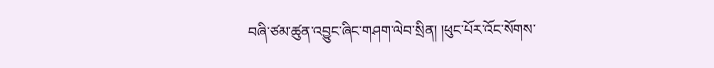བཞི་ཙམ་ཚུན་འབྱུང་ཞིང་གཤག་ལེབ་སྲིན། །ཕུང་པོར་འོང་སོགས་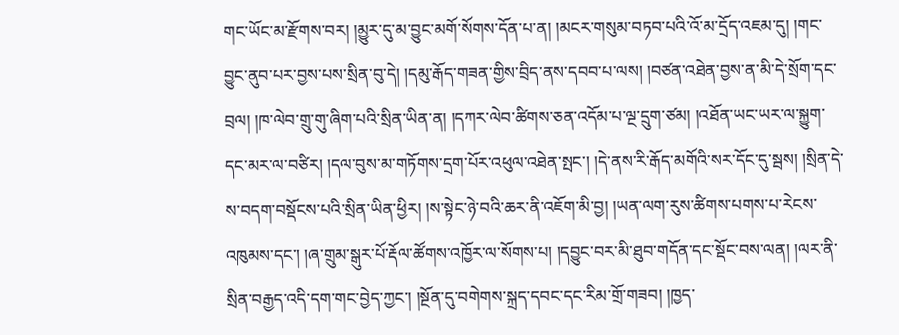གང་ཡོང་མ་རྫོགས་བར། །མྱུར་དུ་མ་བྱུང་མགོ་སོགས་དོན་པ་ན། །མངར་གསུམ་བཏབ་པའི་འོ་མ་དྲོད་འཇམ་དུ། །གང་བྱུང་ནུབ་པར་བྱས་པས་སྲིན་བུ་དེ། །དམུ་རྒོད་གཟན་གྱིས་བྲིད་ནས་དབབ་པ་ལས། །བཙན་འཐེན་བྱས་ན་མི་དེ་སྲོག་དང་བྲལ། །ཁ་ལེབ་གྲུ་གུ་ཞིག་པའི་སྲིན་ཡིན་ན། །དཀར་ལེབ་ཚིགས་ཅན་འདོམ་པ་ལྔ་དྲུག་ཙམ། །འཐོན་ཡང་ཡར་ལ་སྐྱུག་དང་མར་ལ་བཙིར། །དལ་བུས་མ་གཏོགས་དྲག་པོར་འཕུལ་འཐེན་སྤང་། །དེ་ནས་རི་རྒོད་མགོའི་སར་དོང་དུ་སྦས། །སྲིན་དེ་ས་བདག་བསྡོངས་པའི་སྲིན་ཡིན་ཕྱིར། །ས་སྟེང་ཉེ་བའི་ཆར་ནི་འཇོག་མི་བྱ། །ཡན་ལག་རུས་ཚིགས་པགས་པ་རེངས་འཁུམས་དང་། །ཞ་གྲུམ་སྒུར་པོ་རྡོལ་ཚོགས་འཁྱོར་ལ་སོགས་པ། །དབྱུང་བར་མི་ཐུབ་གདོན་དང་སྡོང་བས་ལན། །ལར་ནི་སྲིན་བརྒྱད་འདི་དག་གང་བྱེད་ཀྱང་། །སྔོན་དུ་བགེགས་སྐྲད་དབང་དང་རིམ་གྲོ་གཟབ། །ཁྱད་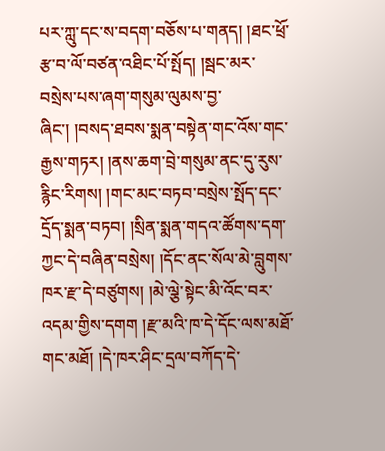པར་ཀླུ་དང་ས་བདག་བཅོས་པ་གནད། །ཐང་ཕྲོ་རྩ་བ་ལོ་བཙན་འཐིང་པོ་སྤོད། །སྦང་མར་བསྲེས་པས་ཞག་གསུམ་ལུམས་བྱ་ཞིང་། །བསད་ཐབས་སྨན་བསྟེན་གང་འོས་གང་རྒྱས་གཏར། །ནས་ཆག་བྲེ་གསུམ་ནང་དུ་རུས་རྙིང་རིགས། །གང་མང་བཏབ་བསྲེས་སྤོད་དང་དྲོད་སྨན་བཏབ། །སྲིན་སྨན་གདའ་ཚོགས་དག་ཀྱང་དེ་བཞིན་བསྲེས། །དོང་ནང་སོལ་མེ་བླུགས་ཁར་རྫ་དེ་བཙུགས། །མེ་ལྕེ་སྟེང་མི་འོང་བར་འདམ་གྱིས་དགག །རྫ་མའི་ཁ་དེ་དོང་ལས་མཐོ་གང་མཐོ། །དེ་ཁར་ཤིང་དྲལ་བཀོད་དེ་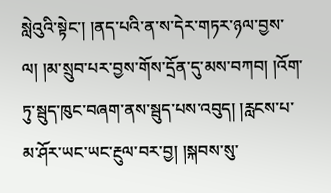སླེའུའི་སྟེང་། །ནད་པའི་ན་ས་དེར་གཏར་ཉལ་བྱས་ལ། །མ་སྲུབ་པར་བྱས་གོས་དྲོན་དུ་མས་བཀབ། །འོག་ཏུ་སྦུད་ཁུང་བཞག་ནས་སྦུད་པས་འབུད། །རླངས་པ་མ་ཤོར་ཡང་ཡང་རྔུལ་བར་བྱ། །སྐབས་སུ་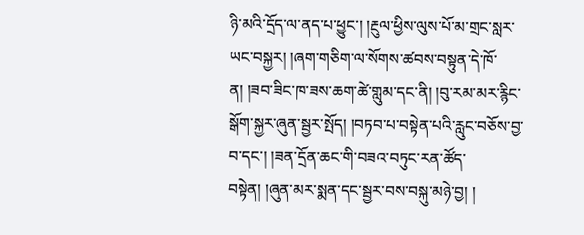ཉི་མའི་དྲོད་ལ་ནད་པ་ཕྱུང་། །རྔུལ་ཕྱིས་ལུས་པོ་མ་གྲང་སླར་ཡང་བསྐྱར། །ཞག་གཅིག་ལ་སོགས་ཚབས་བསྟུན་དེ་ཁོ་ན། །ཟབ་ཟིང་ཁ་ཟས་ཆག་ཚེ་གླུམ་དང་ནི། །བུ་རམ་མར་རྙིང་སྒོག་སྐྱར་ཞུན་སྦྱར་སྤོད། །བཏབ་པ་བསྟེན་པའི་རླུང་བཅོས་བྱ་བ་དང་། །ཟན་དྲོན་ཆང་གི་བཟའ་བཏུང་རན་ཚོད་བསྟེན། །ཞུན་མར་སྨན་དང་སྦྱར་བས་བསྐུ་མཉེ་བྱ། །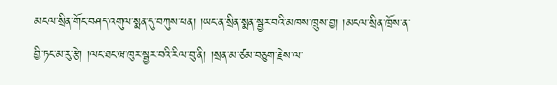མངལ་སྲིན་གོང་བཤད་འགུལ་སྨན་དུ་བཀུས་ཕན། །ཡང་ན་སྲིན་སྨན་སྦྱར་བའི་མཁས་ཁྲུས་བྱ། །མངལ་སྲིན་ཁྲོས་ན་བྱི་ཏང་མ་རུ་རྩེ། །ལང་ཐང་ཝ་ཁུར་སྦྱར་བའི་རིལ་བུ་ནི། །སྲན་མ་ཙམ་བཅུག་རྗེས་ལ་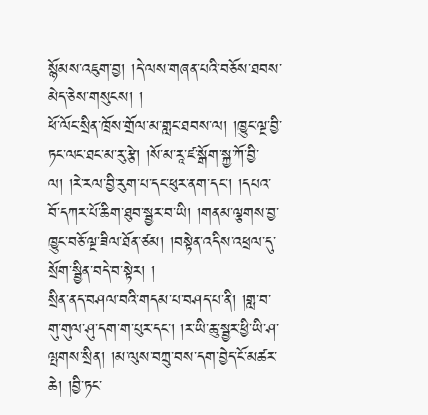སྙོམས་འཇུག་བྱ། །དེ་ལས་གཞན་པའི་བཅོས་ཐབས་མེད་ཅེས་གསུངས། །
ཕོ་ལོང་སྲིན་ཁྲོས་གྲོལ་མ་གླང་ཐབས་ལ། །ཁྱུང་ལྔ་བྱི་ཏང་ལང་ཐང་མ་རུ་རྩེ། །སོ་མ་རཱ་ཛ་སྒོག་སྐྱ་ཀོ་བྱི་ལ། །རེ་རལ་བྱི་རུག་པ་དང་ཕུར་ནག་དང་། །དཔའ་བོ་དཀར་པོ་ཆིག་ཐུབ་སྦྱར་བ་ཡི། །གནམ་ལྕགས་བྱ་ཁྱུང་བཅོ་ལྔ་ཟིལ་ཐོན་ཙམ། །བསྟེན་འདིས་འཕྲལ་དུ་སྲོག་སྦྱིན་བདེ་བ་སྟེར། །
སྲིན་ནད་བཤལ་བའི་གདམ་པ་བཤད་པ་ནི། །གླ་བ་གུ་གུལ་ཤུ་དག་ག་པུར་དང་། །ར་ཡི་ཆུ་སྦྱར་ཕྱི་ཡི་ཤ་ལྤགས་སྲིན། །མ་ལུས་བཀྲུ་བས་དག་བྱེད་ངོ་མཚར་ཆེ། །བྱི་ཏང་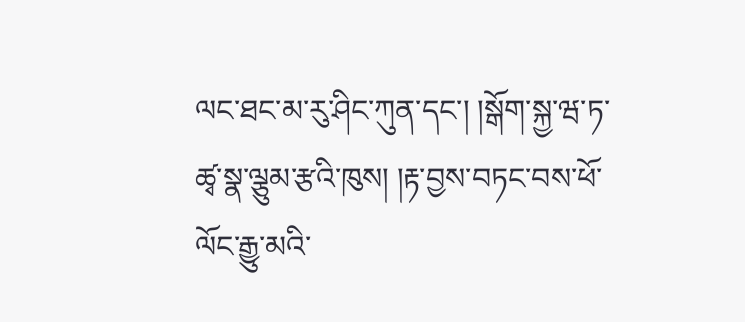ལང་ཐང་མ་རུ་ཤིང་ཀུན་དང་། །སྒོག་སྐྱ་ཝ་ཏ་ཚྭ་སྣ་ལྕུམ་རྩའི་ཁུས། །རྟ་བྱས་བཏང་བས་ཕོ་ལོང་རྒྱུ་མའི་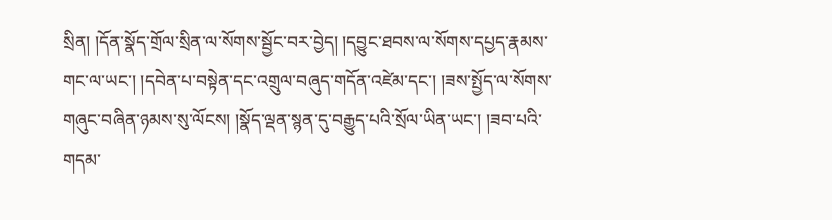སྲིན། །དོན་སྣོད་གྲོལ་སྲིན་ལ་སོགས་སྦྱོང་བར་བྱེད། །དབྱུང་ཐབས་ལ་སོགས་དཔྱད་རྣམས་གང་ལ་ཡང་། །དབེན་པ་བསྟེན་དང་འགྲུལ་བཞུད་གདོན་འཛེམ་དང་། །ཟས་སྤྱོད་ལ་སོགས་གཞུང་བཞིན་ཉམས་སུ་ལོངས། །སྣོད་ལྡན་སྙན་དུ་བརྒྱུད་པའི་སྲོལ་ཡིན་ཡང་། །ཟབ་པའི་གདམ་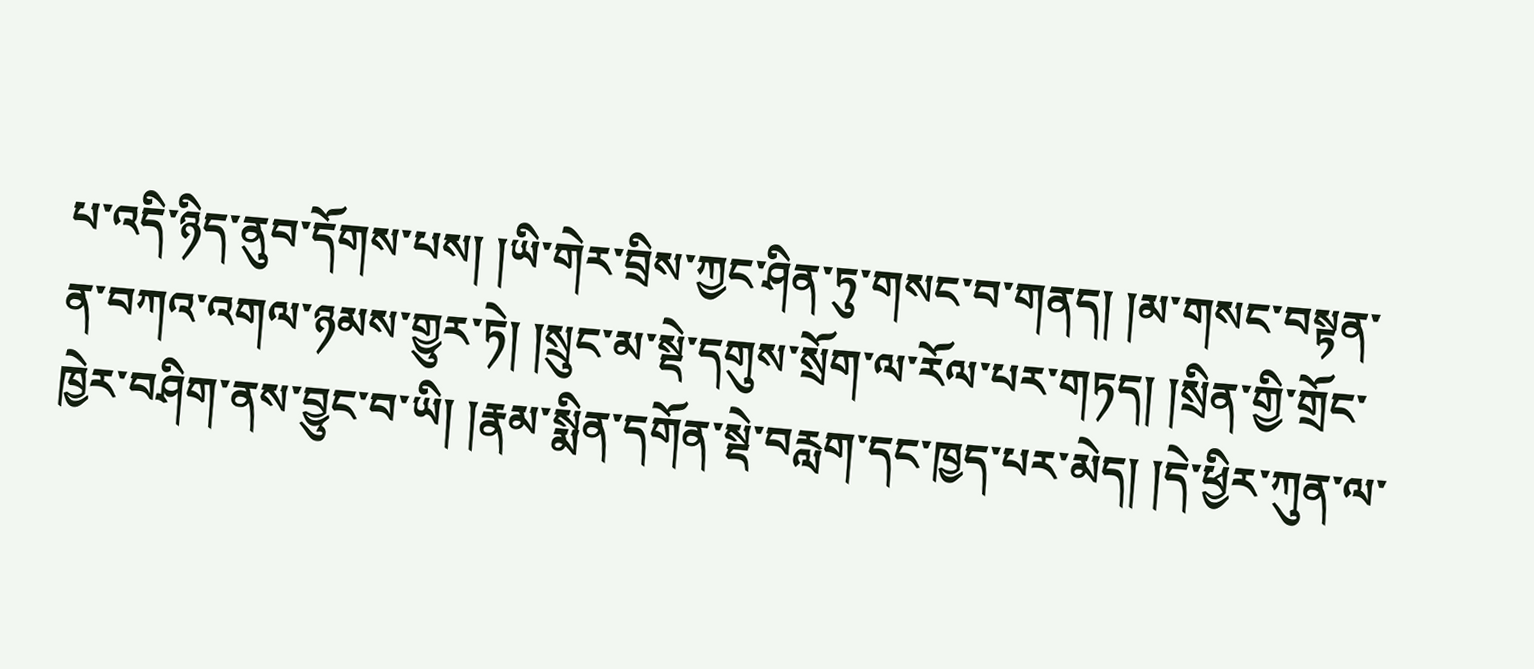པ་འདི་ཉིད་ནུབ་དོགས་པས། །ཡི་གེར་བྲིས་ཀྱང་ཤིན་ཏུ་གསང་བ་གནད། །མ་གསང་བསྟན་ན་བཀའ་འགལ་ཉམས་གྱུར་ཏེ། །སྲུང་མ་སྡེ་དགུས་སྲོག་ལ་རོལ་པར་གཏད། །སྲིན་གྱི་གྲོང་ཁྱེར་བཤིག་ནས་བྱུང་བ་ཡི། །རྣམ་སྨིན་དགོན་སྡེ་བརླག་དང་ཁྱད་པར་མེད། །དེ་ཕྱིར་ཀུན་ལ་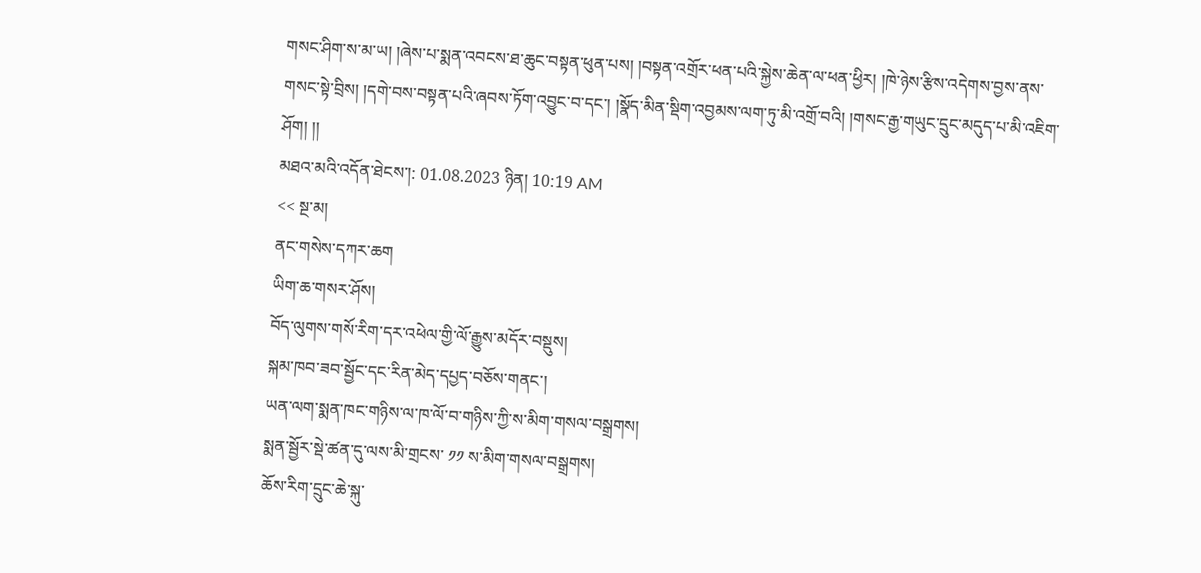གསང་ཤིག་ས་མ་ཡ། །ཞེས་པ་སྨན་འབངས་ཐ་ཆུང་བསྟན་ཕུན་པས། །བསྟན་འགྲོར་ཕན་པའི་སྐྱེས་ཆེན་ལ་ཕན་ཕྱིར། །ཁེ་ཉེས་རྩིས་འདེགས་བྱས་ནས་གསང་སྟེ་བྲིས། །དགེ་བས་བསྟན་པའི་ཞབས་ཏོག་འབྱུང་བ་དང་། །སྣོད་མིན་སྡིག་འབྱམས་ལག་ཏུ་མི་འགྲོ་བའི། །གསང་རྒྱ་གཡུང་དྲུང་མདུད་པ་མི་འཇིག་ཤོག། །།
མཐའ་མའི་འདོན་ཐེངས་།: 01.08.2023 ཉིན། 10:19 AM
<< སྔ་མ།
ནང་གསེས་དཀར་ཆག
ཡིག་ཆ་གསར་ཤོས།
བོད་ལུགས་གསོ་རིག་དར་འཕེལ་གྱི་ལོ་རྒྱུས་མདོར་བསྡུས།
སྐམ་ཁབ་ཟབ་སྦྱོང་དང་རིན་མེད་དཔྱད་བཅོས་གནང་།
ཡན་ལག་སྨན་ཁང་གཉིས་ལ་ཁ་ལོ་བ་གཉིས་ཀྱི་ས་མིག་གསལ་བསྒྲགས།
སྨན་སྦྱོར་སྡེ་ཚན་དུ་ལས་མི་གྲངས་ ༡༡ ས་མིག་གསལ་བསྒྲགས།
ཆོས་རིག་དྲུང་ཆེ་སྐུ་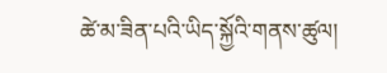ཚེ་མ་ཟིན་པའི་ཡིད་སྐྱོའི་གནས་ཚུལ།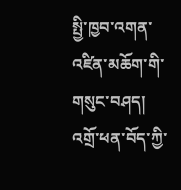སྤྱི་ཁྱབ་འགན་འཛིན་མཆོག་གི་གསུང་བཤད།
འགྲོ་ཕན་བོད་ཀྱི་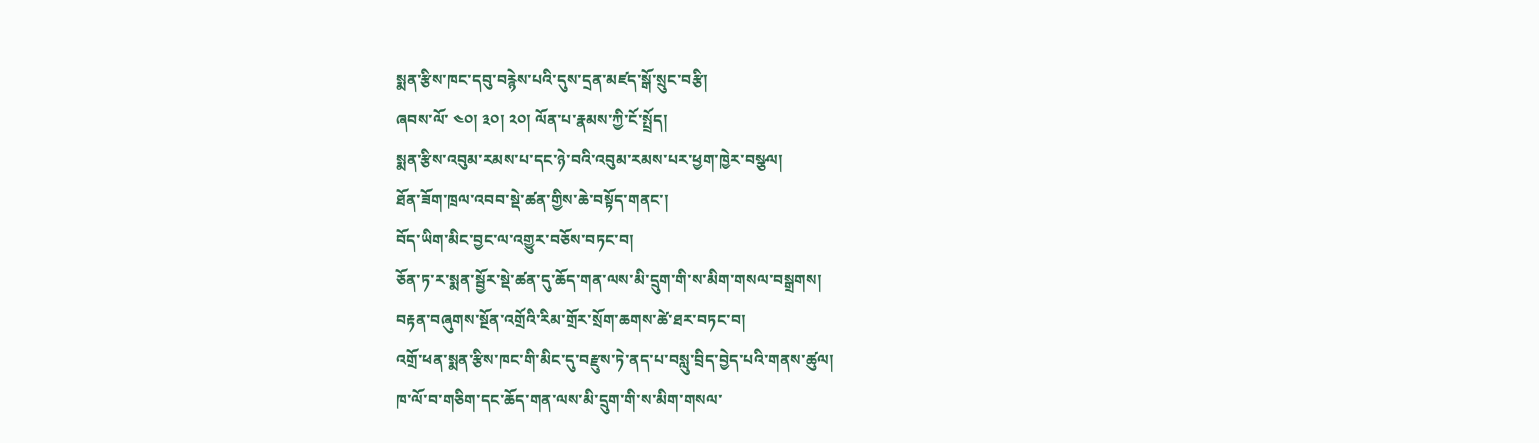སྨན་རྩིས་ཁང་དབུ་བརྙེས་པའི་དུས་དྲན་མཛད་སྒོ་སྲུང་བརྩི།
ཞབས་ལོ་ ༤༠། ༣༠། ༢༠། ལོན་པ་རྣམས་ཀྱི་ངོ་སྤྲོད།
སྨན་རྩིས་འབུམ་རམས་པ་དང་ཉེ་བའི་འབུམ་རམས་པར་ཕྱག་ཁྱེར་བསྩལ།
ཐོན་ཟོག་ཁྲལ་འབབ་སྡེ་ཚན་གྱིས་ཆེ་བསྟོད་གནང་།
བོད་ཡིག་མིང་བྱང་ལ་འགྱུར་བཅོས་བཏང་བ།
ཅོན་ཏ་ར་སྨན་སྦྱོར་སྡེ་ཚན་དུ་ཆོད་གན་ལས་མི་དྲུག་གི་ས་མིག་གསལ་བསྒྲགས།
བརྟན་བཞུགས་སྔོན་འགྲོའི་རིམ་གྲོར་སྲོག་ཆགས་ཚེ་ཐར་བཏང་བ།
འགྲོ་ཕན་སྨན་རྩིས་ཁང་གི་མིང་དུ་བརྫུས་ཏེ་ནད་པ་བསླུ་བྲིད་བྱེད་པའི་གནས་ཚུལ།
ཁ་ལོ་བ་གཅིག་དང་ཆོད་གན་ལས་མི་དྲུག་གི་ས་མིག་གསལ་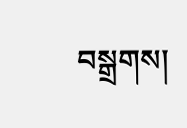བསྒྲགས།